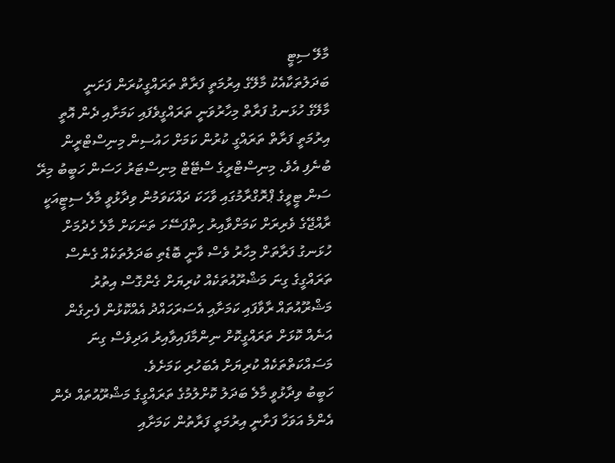މާލޭ ސިޓީ
ބަދަލުތަކާއެކު މާލޭގެ އިރުމަތީ ފަރާތް ތަރައްގީކުރަން ފަށަނީ
މާލޭގެ ހުޅަނގު ފަރާތް މިހާރުވަނީ ތަރައްގީވެފައި ކަމަށާއި ދެން އޮތީ އިރުމަތީ ފަރާތް ތަރައްގީ ކުރުން ކަމަށް ހައުސިން މިނިސްޓްރީން ބުނެފި އެވެ. މިނިސްޓްރީގެ ސްޓޭޓް މިނިސްޓަރު ހަސަން ހަބީބު މިރޭ ސަން ޓީވީގެ ޕްރޮގްރާމުގައި ވާހަކަ ދައްކަވަމުން ވިދާޅުވީ މާލެ ސިޓީއަކީ ރާއްޖޭގެ ވެރިރަށް ކަމަށްވާއިރު ހިތްފަސޭހަ ތަނަކަށް މާލެ ހެދުމަށް ހުޅަނގު ފަރާތަށް މިހާރު ވެސް ވާނީ ބޮޑެތި ބަދަލުތަކެއް ގެނެސް ތަރައްގީގެ ގިނަ މަޝްރޫއުތަކެއް ކުރިޔަށް ގެންގޮސް އިތުރު މަޝްރޫއުތައް ރާވާފައި ކަމަށާއި އެސަރަހައްދު އެއްކޮޅުން ފެށިގެން އަނެއް ކޮޅަށް ތަރައްގީކޮށް ނިންމާފައިވާއިރު އަދިވެސް ގިނަ މަސައްކަތްތަކެއް ކުރިޔަށް އެބަހުރި ކަމަށެވެ.
ހަބީބު ވިދާޅުވީ މާލެ ބަދަލު ކޮށްލުމުގެ ތަރައްގީގެ މަޝްރޫއުތައް ދެން އެންމެ އަވަހާ ފަށާނީ އިރުމަތީ ފަރާތުން ކަމަށާއި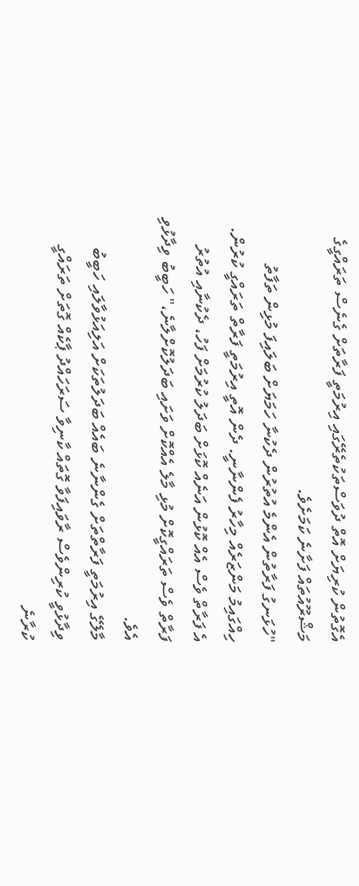އެގޮތުން ކުރިޔަށް އޮތް ދުވަސްތަކުތެރޭގައި އިރުމަތީ ފަރާތަށް ގެނެސް ތަރައްގީގެ މަޝްރޫއުތައް ފަށާނެ ކަމަށެވެ.
"ހުޅަނގު ފަރާތުން އެންމެ އުތުރުން ދެކުނާ ހަމަޔަށް ބަލައިފަ މުޅިން ތަފާތު ހިއްގައިމު މަންޒަރެއް މިހާރު ފެންނާނީ. ދެން އޮތީ އިރުމަތީ ފަރާތް ތަރައްގީ ކުރުން. އެ ފަރާތް ވެސް އެއް ކޮޅުން އަނެއް ކޮޅަށް ބަދަލު ކުރުމަށް ފަހު، ދެކުނާއި އުތުރު ފަރާތް ވެސް ތަރައްގީކޮށް މުޅި މާލެ އެއްކޮށް ވަށައި ބަދަލުކޮށްލާނެ،" ހަބީބު ވިދާޅުވި އެވެ.
މާލޭގެ އިރުމަތީ ފަރާތްތަށް ގެންނާނެ ބައެއް ބަދަލުތަކަށް އަލިއަޅުވާލައި ހަބީބު ވިދާޅުވީ ކުރިންވެސް ރާވައިފަވާ ގޮތައް ކާނިވާ ސަރަހައްދު ޕާކެއް ގޮތަށް ތަރައްގީ ކުރާނެ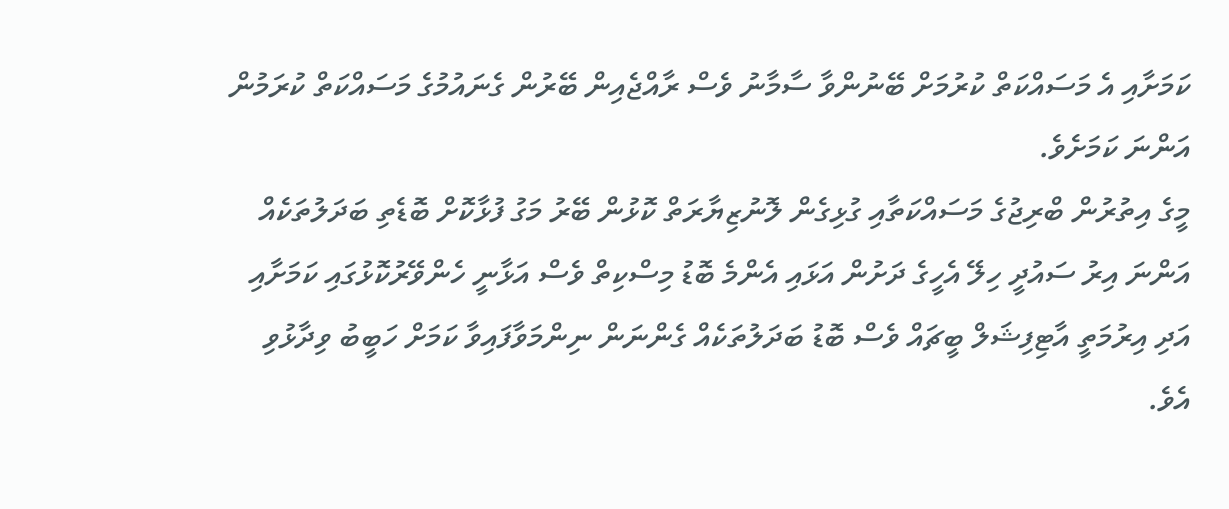ކަމަށާއި އެ މަސައްކަތް ކުރުމަށް ބޭނުންވާ ސާމާނު ވެސް ރާއްޖެއިން ބޭރުން ގެނައުމުގެ މަސައްކަތް ކުރަމުން އަންނަ ކަމަށެވެ.
މީގެ އިތުރުން ބްރިޖުގެ މަސައްކަތާއި ގުޅިގެން ލޮނުޒިޔާރަތް ކޮޅުން ބޭރު މަގު ފުޅާކޮށް ބޮޑެތި ބަދަލުތަކެއް އަންނަ އިރު ސައުދީ ހިލޭ އެހީގެ ދަށުން އަޅައި އެންމެ ބޮޑު މިސްކިތް ވެސް އަޅާނީ ހެންވޭރުކޮޅުގައި ކަމަށާއި އަދި އިރުމަތީ އާޓިފިޝަލް ބީޗައް ވެސް ބޮޑު ބަދަލުތަކެއް ގެންނަން ނިންމަވާފައިވާ ކަމަށް ހަބީބު ވިދާޅުވި އެވެ.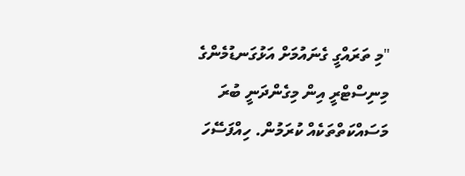"މި ތަރައްގީ ގެނައުމަށް އަޅުގަނޑުމެންގެ މިނިސްޓްރީ އިން މިގެންދަނީ ބުރަ މަސައްކަތްތަކެއް ކުރަމުން. ހިއްފަސޭހަ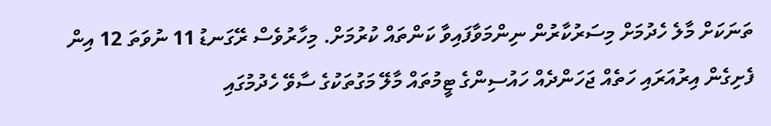ތަނަކަށް މާލެ ހެދުމަށް މިސަރުކާރުން ނިންމަވާފައިވާ ކަންތައް ކުރުމަށް. މިހާރުވެސް ރޭގަނޑު 11 ނުވަތަ 12 އިން ފެށިގެން އިރުއަރައި ހަތެއް ޖަހަންދެއް ހައުސިންގެ ޓީމުތައް މާލޭ މަގުތަކުގެ ސާވޭ ހެދުމުގައި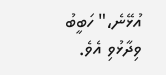އުޅޭނެ،" ހަބީބު ވިދާޅުވި އެވެ.